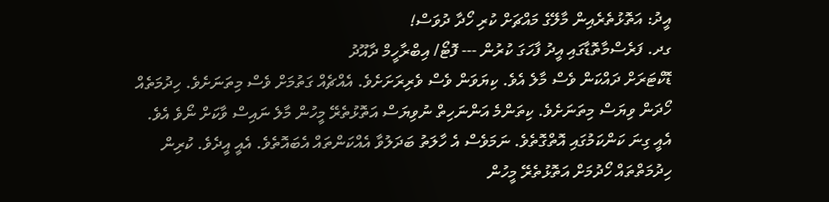އީދު: އަތޮޅުތެރެއިން މާލޭގެ މައްޗަށް ކުރި ހޯދާ ދުވަސް!
ގދ. ފަރެސްމާތޮޑާގައި އީދު ފާހަގަ ކުރުން --- ފޮޓޯ/ އިބްރާހީމް ދާއޫދު
ޑޮކްޓަރަށް ދައްކަން ވެސް މާލެ އެވެ. ކިޔަވަން ވެސް ވެރިރަށަށެވެ. އެއްޗެއް ގަތުމަށް ވެސް މިތަނަށެވެ. ހިދުމަތެއް ހޯދަން ވިޔަސް މިތަނަށެވެ. ކިތަންމެ އަންނަހިތް ނުވިޔަސް އަތޮޅުތެރޭ މީހުން މާލެ ނައިސް ވާކަށް ނޯވެ އެވެ. އެއީ ގިނަ ކަންކަމުގައި އޮތްގޮތެވެ. ނަމަވެސް އެ ހާލަތު ބަދަލުވާ އެއްކަންތައް އެބައޮތެވެ. އެއީ އީދެވެ. ކުރިން ހިދުމަތްތައް ހޯދުމަށް އަތޮޅުތެރޭ މީހުން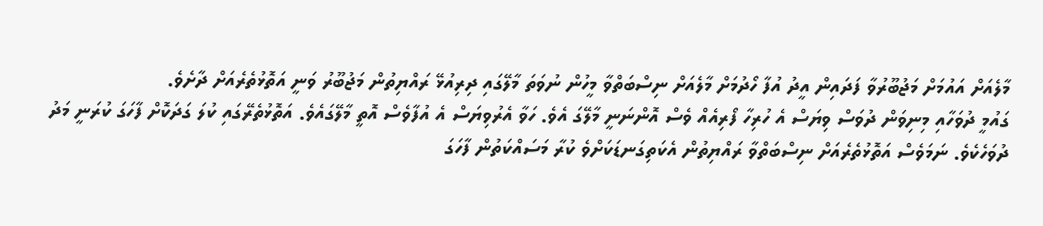މާލެއަށް އައުމަށް މަޖުބޫރުވާ ފަދައިން އީދު އުފާ ހޯދުމަށް މާލެއަށް ނިސްބަތްވާ މީހުން ނުވަތަ މާލޭގައި ދިރިއުޅޭ ރައްޔިތުން މަޖުބޫރު ވަނީ އަތޮޅުތެރެއަށް ދާށެވެ.
ގައުމީ ދުވަހާއި މިނިވަން ދުވަސް ވިޔަސް އެ ހުރިހާ ފޯރިއެއް ވެސް އޮންނަނީ މާލޭގަ އެވެ. ހަވާ އެރުވިޔަސް އެ އުފާވެސް އޮތީ މާލޭގައެވެ. އަތޮޅުތެރޭގައި ކުލަ ގަދަކޮށް ފާހަގަ ކުރަނީ މަދު ދުވަހެކެވެ. ނަމަވެސް އަތޮޅުތެރެއަށް ނިސްބަތްވާ ރައްޔިތުން އެކަތިގަނޑަކަށްވެ ކުރާ މަސައްކަތުން ފާހަގަ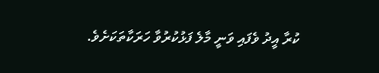ކުރާ އީދު ވެފައި ވަނީ މާލެ ފަޅުކުރުވާ ހަރަކާތަކަށެވެ.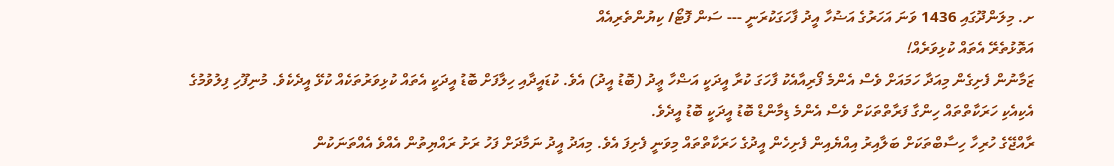ށ. މިލަންދޫގައި 1436 ވަނަ އަހަރުގެ އަޟުހާ އީދު ފާހަގަކުރަނީ --- ސަން ފޮޓޯ/ ކިޔުންތެރިއެއް
އަތޮޅުތެރޭ އެތައް ކުޅިވަރެއް!
ޒަމާނުން ފެށިގެން މިއަދާ ހަމައަށް ވެސް އެންމެ ފޯރިއާއެކު ފާހަގަ ކުރާ އީދަކީ އަޟްހާ ޢީދު (ބޮޑު އީދު) އެވެ. ކުޑައީދާއި ހިލާފަށް ބޮޑު އީދަކީ އެތައް ކުޅިވަރުތަކެއް ކުޅޭ އީދެކެވެ. މުނިފޫހި ފިލުވުމުގެ އެކިއެކި ހަރަކާތްތައް ހިންގާ ފަރާތްތަކަށް ވެސް އެންމެ ޑިމާންޑް ބޮޑު އީދަކީ ބޮޑު އީދެވެ.
ރާއްޖޭގެ ހުރިހާ ހިސާބްތަކަށް ބަލާއިރު އިއްޔެއިން ފެށިހެން އީދުގެ ހަރަކާތްތައް މިވަނީ ފެށިފަ އެވެ. މިއަދު އީދު ނަމާދަށް ފަހު ރަށު ރައްޔިތުން އެއްވެ އެއްތަނަކުން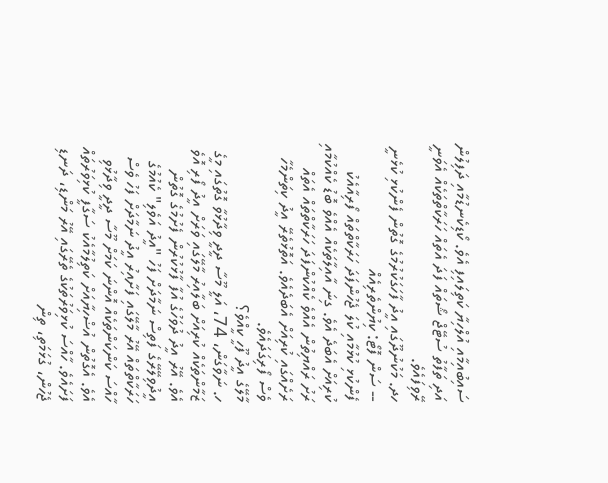ސައިބުއިމާއި އުލްހިޔާ ކަތިލައިފި އެވެ. ކޯޑިކެނޑުމާއި ދަފިލުން އަދި ތަފާތު ސުޓޭޖް ޝޯތައް ފަދަ އެތައް ހަރަކާތްތަކެއް އެވަނީ ރޭވިފައެވެ.
ހދ. މަކުނުދޫގައި އީދު ފާހަގަކުރުމުގެ ގޮތުން ފެންކުޅި ކުޅެނީ -- ސަން ފޮޓޯ: ކިޔުންތެރިއެއް
ފެންކުޅި ކުޅުމާއި ކުލަ ޖެހުންފަދަ ހަރަކާތްތައް ފޯރިއާއެކު ކުރިއަށް އެބަދެ އެވެ. ގިނަ އާއިލާތަކެއް އެއްވެ ބޮޑު ކެއްކުމާއި ރަށު ރައްޔިތުން އެއްވެ ކެއްކުންފަދަ ހަރަކާތްތައް އެތައް ރަށެއްގައި ކުރިއަށް އެބަދެއެވެ. އަތޮޅުތެރޭ އީދު ކިތަންމެހާ ވެސް ފޯރިގަދައެވެ.
މާލޭގެ އީދު ފޫހީ ކީއްވެ؟
ހ. ނަވާގަން، 74، އަލީ މޫސާ ދީދީ ވިދާޅުވާ ގޮތުގައި މީގެ ޒަމާންތަކެއް ކުރިއަށް ބަލާއިރު މާލޭގައި ވަރަށް އީދު ފޯރި އޮވެ އެވެ. އޭރު އީދު ދުވަހުގެ އުފާ ފާޅުކުރުން ފެށުމުގެ ގޮތުން އީދުވިލޭރޭގެ ފަތިސް ނަމާދަށް ފަހު "އީދު އަވެލި" ކެއުމުގެ ހަރަކާތްތައް އޭރު މާލޭގައި ފަށާއިރު އީދު ނަމާދަށް ފަހު ވެސް ހާއްސަ ކަންކަންތަކެއް އޮންނަ ކަމަށް މޫސާ ދީދީ ވިދާޅުވި އެވެ. އެގޮތުން އުޟްހިޔާއަށް ކަތިލުމާއެކު ސަގާފީ ކުޅިވަރުތައް ފަށައެވެ. ހާއްސަ ކުޅިވަރުތަކުގެ ތެރޭގައި އޭރު މަންޑި، ދަނޑި ޖެހުން، ގުޅަމަތި، ތިން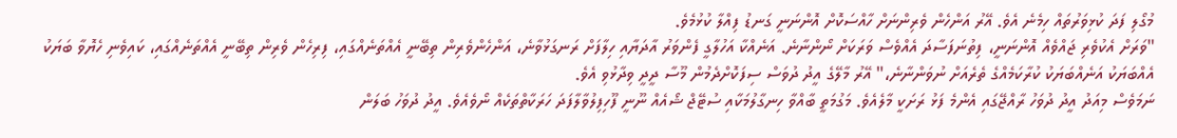މުގޯލި ފަދަ ކުޅިވަރުތައް ހިމެނެ އެވެ. އޭރު އަންހެން ވެރިންނަށް ހާއްސަކޮށް އޮންނަނީ ގަނޑު ފިއްލާ ކުޅުމެވެ.
"ވަރަށް އެކުވެރި ޖައްވެއް އޮންނަނީ، ފިތުނަފަސާދަ އެއްވެސް ވަރަކަށް ނޯންނާނެ. އަނެއްކާ އަހުލާގީ ފެންވަރު އާދަޔާއި ހިލާފަށް ރަނގަޅުވާނެ، އަންހެންވެރިން ތިބޭނީ އެއްތަނެއްގައި، ފިރިހެން ވެރިން ތިބޭނީ އެއްތަނެއްގައި، ކައިވެނި ހެޔޮވާ ބަޔަކު އެއްބަޔަކު އަނެއްބަޔަކު ކުރާކަމެއްގެ ތެރެއަށް ނުވަންނާނެ،" އޭރު މާލޭގެ އީދު ދުވަސް ސިފަކޮށްދެމުން މޫސާ ދީދީ ވިދާޅުވި އެވެ.
ނަމަވެސް މިއަދު އީދު ދުވަހު ރާއްޖޭގައި އެންމެ ފަޅު ރަށަކީ މާލެއެވެ. މަގުމަތީ ބާއްވާ ހިނގާލުމަކާއި ސުޓޭޖް ޝޯއެއް ނޫނީ ފޫހިފިލުވާލާފަދަ ހަރަކާތްތަކެއް ނޯވެއެވެ. އީދު ދުވަހު ބަލަން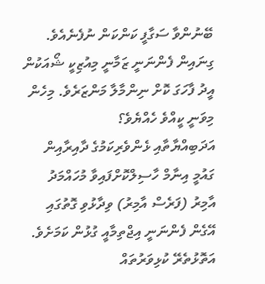ބޭނުންވާ ސަގާފީ ކަންކަން ނުފެނެއެވެ. ގިނައިން ފެންނަނީ ޒަމާނީ މިއުޒިކީ ޝޯއަކުން އީދު ފާހަގަ ކޮށް ނިންމާލާ މަންޒަރެވެ. މިހެން މިވަނީ ކީއްވެ ހެއްޔެވެ؟
އަދަބިއްޔާތާއި ޅެންވެރިކަމުގެ ދާއިރާއިން ގައުމީ އިނާމް ހާސިލްކޮށްފައިވާ މުހައްމަދު އާމިރު (ފަރެސް އާމިރު) ވިދާޅުވި ގޮތުގައި އޭގެން ފެންނަނީ އިޖްތިމާއީ ގުޅުން ކަމަށެވެ. އަތޮޅުތެރޭ ކުޅިވަރުތައް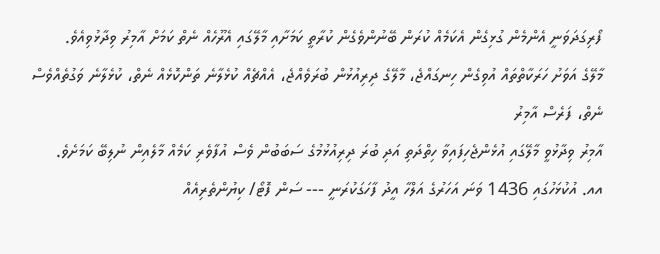ފޯރިގަދަވަނީ އެންމެން ގުޅިގެން އެކަމެއް ކުރަން ބޭނުންވެގެން ކުރާތީ ކަމަށާއި މާލޭގައި އެރޫހެއް ނެތް ކަމަށް އާމިރު ވިދާޅުވިއެވެ.
މާލޭގެ އަވަށު ހަރަކާތްތައް އުވިގެން ހިނގައްޖެ، މާލޭގެ ދިރިއުޅުން ބުރަވެއްޖެ، އެއްޗެއް ކުޅެލާނެ ތަންކޮޅެއް ނެތް، ކުޅެލާނެ ވަގުތެއްވެސް ނެތް، ފަރެސް އާމިރު
އާމިރު ވިދާޅުވީ މާލޭގައި އުޅެންޖެހިފައިވާ ހިތްދަތި އަދި ބުރަ ދިރިއުޅުމުގެ ސަބަބުން ވެސް އުފާވެރި ކަމެއް މާލެއިން ނުލިބޭ ކަމަށެވެ.
އއ. އުކުޅަހުގައި 1436 ވަނަ އަހަރުގެ އަލްހާ އީދު ފާހަގަކުރަނީ --- ސަން ފޮޓޯ/ ކިޔުންތެރިއެއް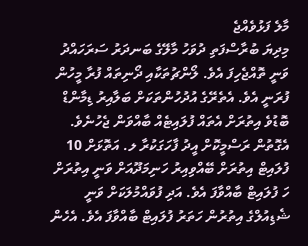މާލެ ފަޅުވެއްޖެ
މިދިޔަ ބުރާސްފަތި ދުވަހު މާލޭގެ ބަނދަރު ސަރަހައްދު ވަނީ ތޮއްޖެހިފަ އެވެ. ލޯންޗުތަކާއި ދޯނިތައް ފުރާ މީހުން ފުރަނީ އެވެ. އެތެރޭގެ އުދުހުންތަކަށް ބަލާއިރު ޑިމާންޑް ބޮޑުވެ އިތުރަށް އެތައް ފުލައިޓެއް ބާއްވަން ޖެހުނެވެ. އެގޮތުން ރަސްމީކޮށް އީދު ފާހަގަކުރާ ލ. އަތޮޅަށް 10 ފުލައިޓް އިތުރަށް ބޭއްވިއިރު ހަނިމަދޫއަށް ވަނީ އިތުރަށް ހަ ފުލައިޓް ބާއްވާފަ އެވެ. އަދި ފުވައްމުލަކަށް ވަނީ ޝެޑިއުލްގެ އިތުރުން ހަތަރު ފުލައިޓް ބާއްވާފަ އެވެ. އެހެން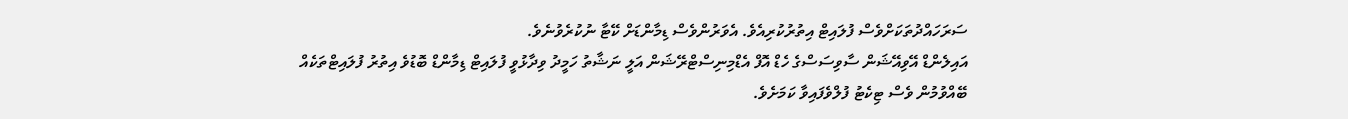ސަރަހައްދުތަކަށްވެސް ފުލައިޓް އިތުރުކުރިއެވެ. އެވަރުންވެސް ޑިމާންޑަށް ކޭޓާ ނުކުރެވުނެވެ.
އައިލެންޑް އޭވިއޭޝަން ސާވިސަސްގެ ހެޑް އޮފް އެޑްމިނިސްޓްރޭޝަން އަލީ ނަޝާތު ހަމީދު ވިދާޅުވީ ފުލައިޓް ޑިމާންޑް ބޮޑުވެ އިތުރު ފުލައިޓްތަކެއް ބޭއްވުމުން ވެސް ޓިކެޓު ފުލްވެފައިވާ ކަމަށެވެ.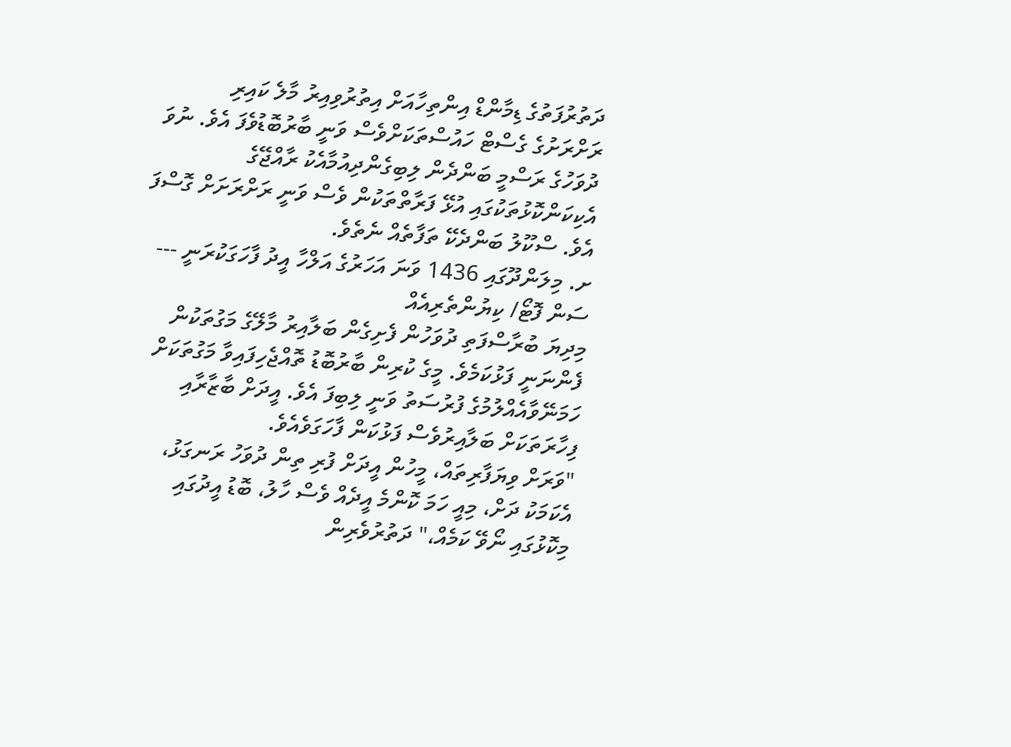ދަތުރުފަތުގެ ޑިމާންޑް އިންތިހާއަށް އިތުރުވިއިރު މާލެ ކައިރި ރަށްރަށުގެ ގެސްޓް ހައުސްތަކަށްވެސް ވަނީ ބާރުބޮޑުވެފަ އެވެ. ނުވަ ދުވަހުގެ ރަސްމީ ބަންދެން ލިބިގެންދިއުމާއެކު ރާއްޖޭގެ އެކިކަންކޮޅުތަކުގައި އުޅޭ ފަރާތްތަކުން ވެސް ވަނީ ރަށްރަށަށް ގޮސްފަ އެވެ. ސްކޫލު ބަންދެކޭ ތަފާތެއް ނެތެވެ.
ށ. މިލަންދޫގައި 1436 ވަނަ އަހަރުގެ އަލްހާ އީދު ފާހަގަކުރަނީ --- ސަން ފޮޓޯ/ ކިޔުންތެރިއެއް
މިދިޔަ ބުރާސްފަތި ދުވަހުން ފެށިގެން ބަލާއިރު މާލޭގެ މަގުތަކުން ފެންނަނީ ފަޅުކަމެވެ. މީގެ ކުރިން ބާރުބޮޑު ތޮއްޖެހިފައިވާ މަގުތަކަށް ހަމަނޭވާއެއްލުމުގެ ފުރުސަތު ވަނީ ލިބިފަ އެވެ. އީދަށް ބާޒާރާއި ފިހާރަތަކަށް ބަލާއިރުވެސް ފަޅުކަން ފާހަގަވެއެވެ.
"ވަރަށް ވިޔަފާރިތައް، މީހުން އީދަށް ފުރި ތިން ދުވަހު ރަނގަޅު، އެކަމަކު ދަށް، މިއީ ހަމަ ކޮންމެ އީދެއް ވެސް ހާލު، ބޮޑު އީދުގައި މިކޮޅުގައި ނޯވޭ ކަމެއް،" ދަތުރުވެރިން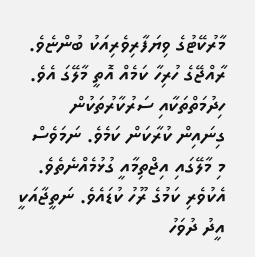މާރުކޭޓުގެ ވިޔަފާރިވެރިއަކު ބުންޏެވެ.
ރާއްޖޭގެ ހުރިހާ ކަމެއް އޮތީ މާލޭގަ އެވެ. ހިދުމަތްތަކާއި ސަރުކާރުތަކުން ގިނައިން ކުރާކަން ކަމެވެ. ނަމަވެސް މި މާލޭގައި އިޖްތިމާއީ ގުޅުމެއްނެތެވެ. އެކުވެރި ކަމުގެ ރޫހު ކުޑައެވެ. ނަތީޖާއަކީ އީދު ދުވަހު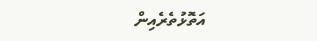އަތޮޅުތެރެއިން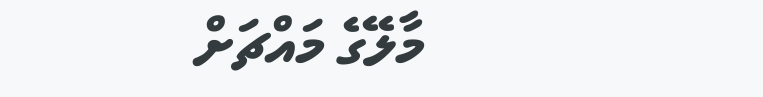މާލޭގެ މައްޗަށް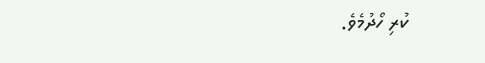ކުރި ހޯދުމެވެ.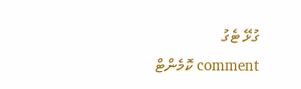ގުޅޭ ޓެގު
comment ކޮމެންޓް